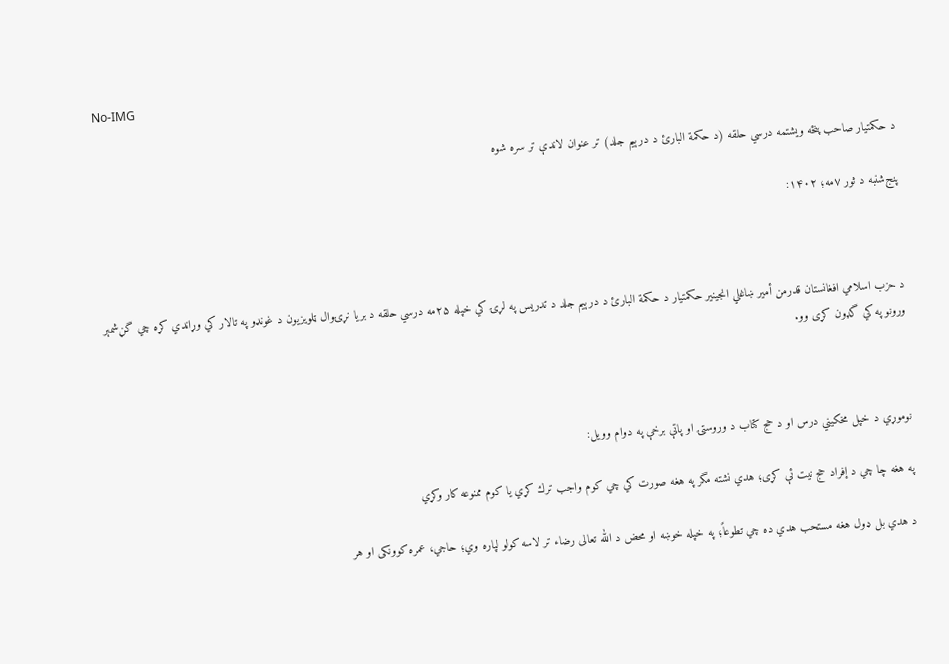No-IMG

د حکمتيار صاحب پنځه ويشتمه درسي حلقه (د حکمة البارئ د درېيم جلد) تر عنوان لاندې تر سره شوه

پنج‌شنبه د ثور ۷مه؛ ۱۴۰۲:



د حزب اسلامي افغانستان قدرمن أمير ښاغلي انجينير حکمتيار د حکمة البارئ د درېيم جلد د تدريس په لړۍ کي خپله ۲۵مه درسي حلقه د بريا نړۍ‌وال ټلويزيون د غونډو په تالار کي وړاندي کړه چي گڼ‌شمېر ورونو په کي گډون کړی وو.



نوموړي د خپل مخکيني درس او د حج کتاب د وروستۍ او پاتې برخې په دوام وويل:

په هغه چا چي د إفراد حج نيت ئې كړى؛ هدي نشته مگر په هغه صورت كي چي كوم واجب ترك كړي يا كوم ممنوعه كار وكړي

د هدي بل ډول هغه مستحب هدي ده چي تطوعاً؛ په خپله خوښه او محض د الله تعالى رضاء تر لاسه كولو لپاره وي؛ حاجي، عمره كوونكى او هر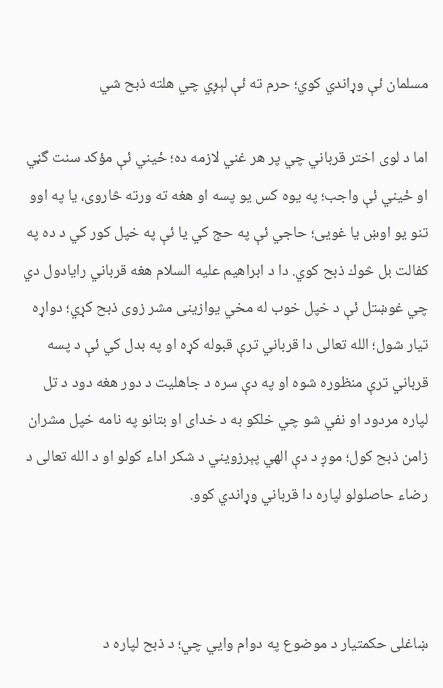مسلمان ئې وړاندي كوي؛ حرم ته ئې لېږي چي هلته ذبح شي

اما د لوى اختر قرباني چي پر هر غني لازمه ده؛ ځيني ئې مؤكد سنت گڼي او ځيني ئې واجب؛ په يوه كس يو پسه او هغه ته ورته څاروى، يا په اوو تنو يو اوښ يا غويى؛ حاجي ئې په حج كي يا ئې په خپل كور كي د ده په كفالت بل څوك ذبح كوي. دا د ابراهيم عليه السلام هغه قرباني رايادول دي چي غوښتل ئې د خپل خوب له مخي يوازينى مشر زوى ذبح كړي؛ دواړه تيار شول؛ الله تعالى دا قرباني ترې قبوله كړه او په بدل كي ئې د پسه قرباني ترې منظوره شوه او په دې سره د جاهليت د دور هغه دود د تل لپاره مردود او نفي شو چي خلكو به د خداى او بتانو په نامه خپل مشران زامن ذبح كول؛ موږ د دې الهي پېرزويني د شكر اداء كولو او د الله تعالى د رضاء حاصلولو لپاره دا قرباني وړاندي كوو.



ښاغلی حکمتيار د موضوع په دوام وايي چي؛ د ذبح لپاره د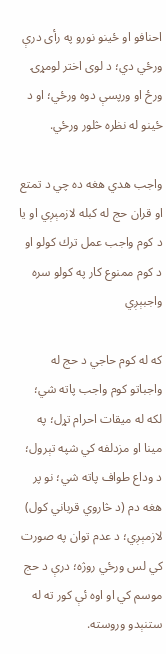احنافو او ځينو نورو په رأى درې ورځي دي؛ د لوى اختر لومړۍ ورځ او ورپسې دوه ورځي؛ او د ځينو له نظره څلور ورځي.

واجب هدي هغه ده چي د تمتع او قران حج له كبله لازمېږي او يا د كوم واجب عمل ترك كولو او د كوم ممنوع كار په كولو سره واجبېږي

كه له كوم حاجي د حج له واجباتو كوم واجب پاته شي؛ لكه له ميقات احرام تړل؛ په مينا او مزدلفه كي شپه تېرول؛ د وداع طواف پاته شي؛ نو پر هغه دم (د څاروي قرباني كول) لازمېږي؛ د عدم توان په صورت كي لس ورځي روژه؛ درې د حج موسم كي او اوه ئې كور ته له ستنېدو وروسته.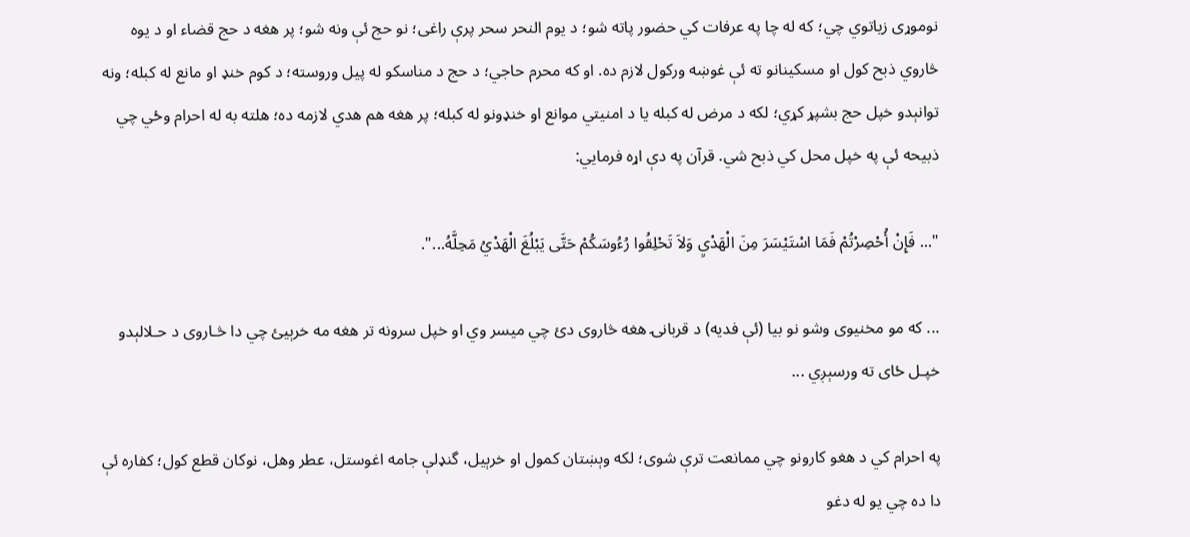نوموړی زياتوي چي؛ كه له چا په عرفات كي حضور پاته شو؛ د يوم النحر سحر پرې راغى؛ نو حج ئې ونه شو؛ پر هغه د حج قضاء او د يوه څاروي ذبح كول او مسكينانو ته ئې غوښه وركول لازم ده. او كه محرم حاجي؛ د حج د مناسكو له پيل وروسته؛ د كوم خنډ او مانع له كبله؛ ونه توانېدو خپل حج بشپړ كړي؛ لكه د مرض له كبله يا د امنيتي موانع او خنډونو له كبله؛ پر هغه هم هدي لازمه ده؛ هلته به له احرام وځي چي ذبيحه ئې په خپل محل كي ذبح شي. قرآن په دې اړه فرمايي:

"... فَإِنْ أُحْصِرْتُمْ فَمَا اسْتَيْسَرَ مِنَ الْهَدْيِ وَلاَ تَحْلِقُوا رُءُوسَكُمْ حَتَّى يَبْلُغَ الْهَدْيُ مَحِلَّهُ...".

... كه مو مخنيوى وشو نو بيا (ئې فديه) د قربانۍ هغه څاروى دئ چي ميسر وي او خپل سرونه تر هغه مه خرېيئ چي دا څـاروى د حـلالېدو خپـل ځاى ته ورسېږي ...

په احرام كي د هغو كارونو چي ممانعت ترې شوى؛ لكه وېښتان كمول او خرېيل، گنډلې جامه اغوستل، عطر وهل، نوكان قطع كول؛ كفاره ئې دا ده چي يو له دغو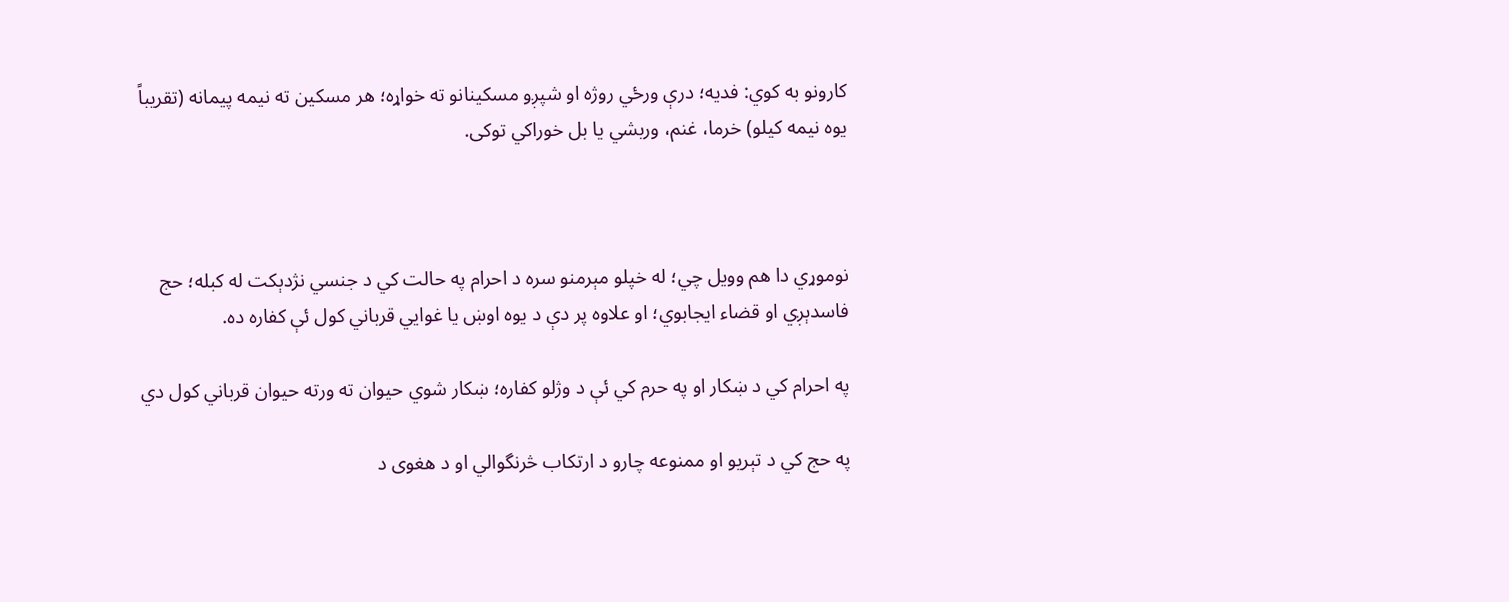كارونو به كوي: فديه؛ درې ورځي روژه او شپږو مسكينانو ته خواړه؛ هر مسكين ته نيمه پيمانه (تقريباً يوه نيمه كيلو) خرما، غنم، وربشي يا بل خوراكي توكى.



نوموړي دا هم وويل چي؛ له خپلو مېرمنو سره د احرام په حالت كي د جنسي نژدېكت له كبله؛ حج فاسدېږي او قضاء ايجابوي؛ او علاوه پر دې د يوه اوښ يا غوايي قرباني كول ئې كفاره ده.

په احرام كي د ښكار او په حرم كي ئې د وژلو كفاره؛ ښكار شوي حيوان ته ورته حيوان قرباني كول دي

په حج كي د تېريو او ممنوعه چارو د ارتكاب څرنگوالي او د هغوى د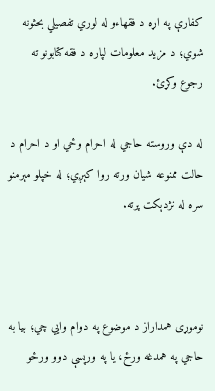كفارې په اړه د فقهاءو له لوري تفصيلي بحثونه شوي؛ د مزيد معلومات لپاره د فقه كتابونو ته رجوع وكړئ.

له دې وروسته حاجي له احرام وځي او د احرام د حالت ممنوعه شيان ورته روا كېږي؛ له خپلو مېرمنو سره له نژدېكت پرته.



نوموړی همداراز د موضوع په دوام وايي چي؛ بيا به حاجي په همدغه ورځ، يا په ورپسې دوو ورځو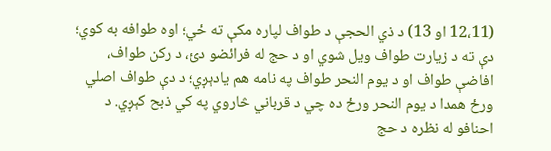(12،11 او 13) د ذي الحجې د طواف لپاره مكې ته ځي؛ اوه طوافه به كوي؛ دې ته د زيارت طواف ويل شوي او د حج له فرائضو دئ، د ركن طواف، افاضې طواف او د يوم النحر طواف په نامه هم يادېږي؛ د دې طواف اصلي ورځ همدا د يوم النحر ورځ ده چي د قرباني څاروي په كي ذبح كېږي. د احنافو له نظره د حج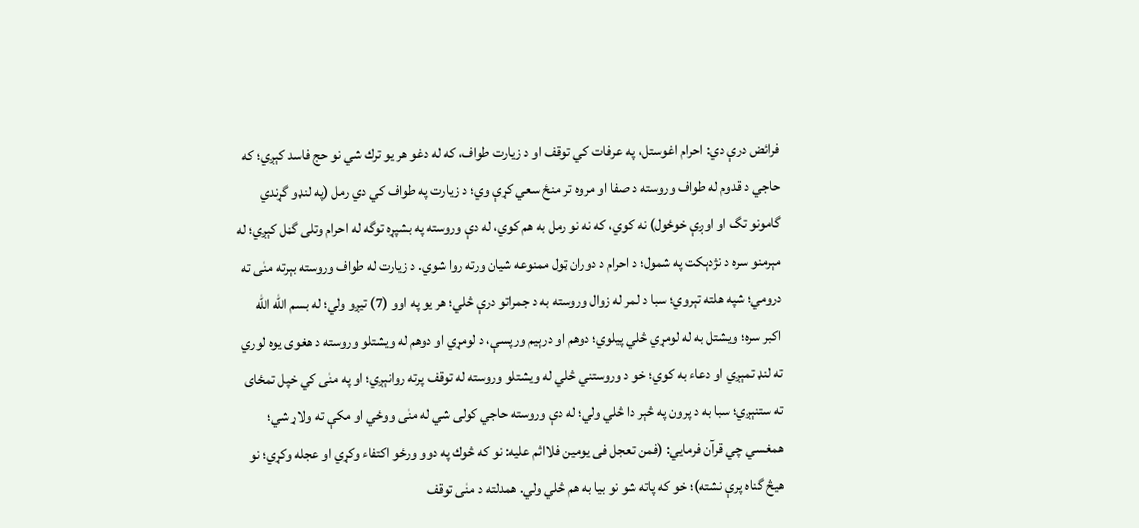فرائض درې دي: احرام اغوستل، په عرفات كي توقف او د زيارت طواف، كه له دغو هر يو ترك شي نو حج فاسد كېږي؛ كه حاجي د قدوم له طواف وروسته د صفا او مروه تر منځ سعي كړې وي؛ د زيارت په طواف كي دي رمل (په لنډو گړندي گامونو تگ او اوږې خوځول) نه كوي، كه نه نو رمل به هم كوي، له دې وروسته په بشپړه توگه له احرام وتلى گڼل كېږي؛ له مېرمنو سره د نژدېكت په شمول؛ د احرام د دوران ټول ممنوعه شيان ورته روا شوي. د زيارت له طواف وروسته بېرته منٰى ته درومي؛ شپه هلته تېروي؛ سبا د لمر له زوال وروسته به د جمراتو درې څلي؛ هر يو په اوو (7) تيږو ولي؛ له بسم الله الله اكبر سره؛ ويشتل به له لومړي څلي پيلوي؛ دوهم او درېيم ورپسې، د لومړي او دوهم له ويشتلو وروسته د هغوى يوه لوري ته لنډ تمېږي او دعاء به كوي؛ خو د وروستني څلي له ويشتلو وروسته له توقف پرته روانېږي؛ او په منٰى كي خپل تمځاى ته ستنېږي؛ سبا به د پرون په څېر دا څلي ولي؛ له دې وروسته حاجي كولى شي له منٰى ووځي او مكې ته ولاړ شي؛ همغسي چي قرآن فرمايي: (فمن تعجل فى يومين فلااثم عليه: نو كه څوك په دوو ورځو اكتفاء وكړي او عجله وكړي؛ نو هيڅ گناه پرې نشته)؛ خو كه پاته شو نو بيا به هم څلي ولي. همدلته د منٰى توقف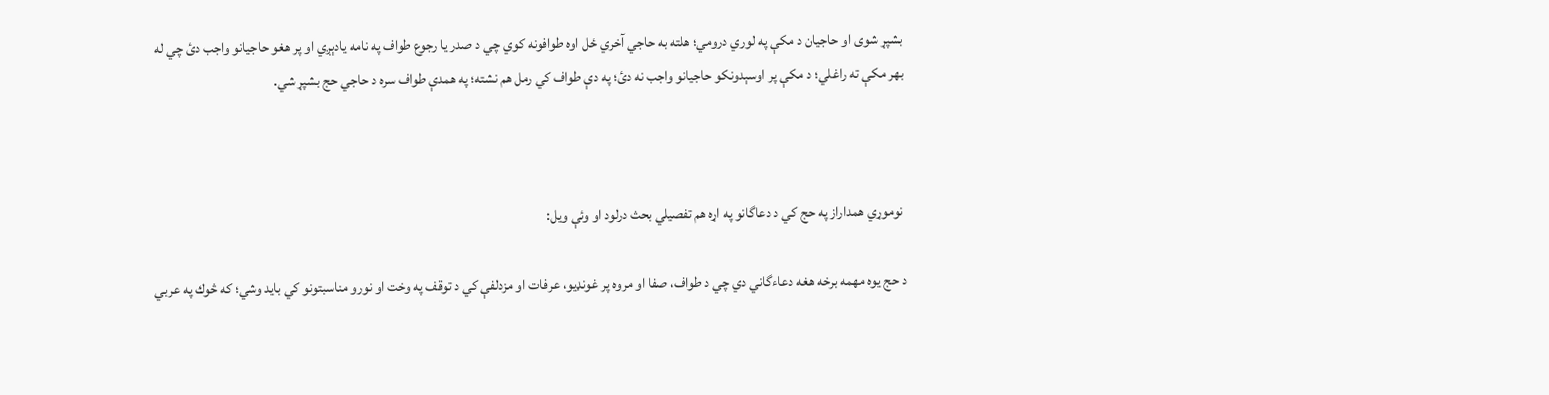بشپړ شوى او حاجيان د مكې په لوري درومي؛ هلته به حاجي آخري ځل اوه طوافونه كوي چي د صدر يا رجوع طواف په نامه يادېږي او پر هغو حاجيانو واجب دئ چي له بهر مكې ته راغلي؛ د مكې پر اوسېدونكو حاجيانو واجب نه دئ؛ په دې طواف كي رمل هم نشته؛ په همدې طواف سره د حاجي حج بشپړ شي.



 نوموړي همداراز په حج کي د دعاگانو په اړه هم تفصيلي بحث درلود او وئې ويل:

د حج يوه مهمه برخه هغه دعاءگاني دي چي د طواف، صفا او مروه پر غونډيو، عرفات او مزدلفې كي د توقف په وخت او نورو مناسبتونو كي بايد وشي؛ كه څوك په عربي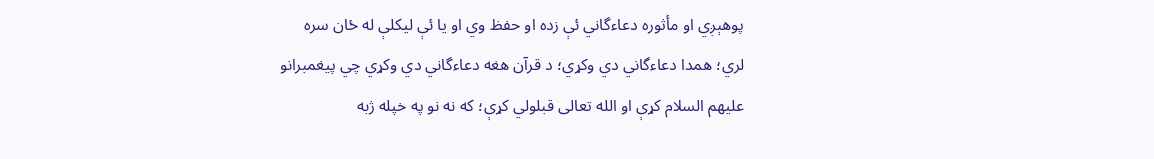پوهېږي او مأثوره دعاءگاني ئې زده او حفظ وي او يا ئې ليكلې له ځان سره لري؛ همدا دعاءگاني دي وكړي؛ د قرآن هغه دعاءگاني دي وكړي چي پيغمبرانو عليهم السلام كړې او الله تعالى قبلولي كړې؛ كه نه نو په خپله ژبه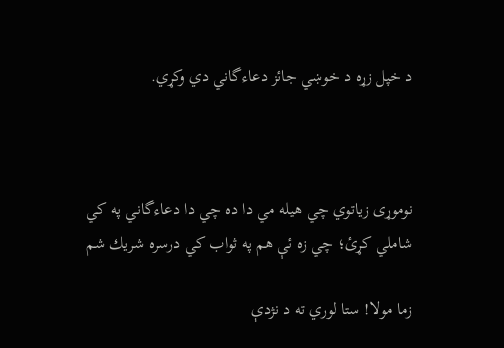د خپل زړه د خوښي جائز دعاءگاني دي وكړي.



نوموړی زياتوي چي هيله مي دا ده چي دا دعاءگاني په كي شاملي كړئ؛ چي زه ئې هم په ثواب كي درسره شريك شم

زما مولا! ستا لوري ته د نژدې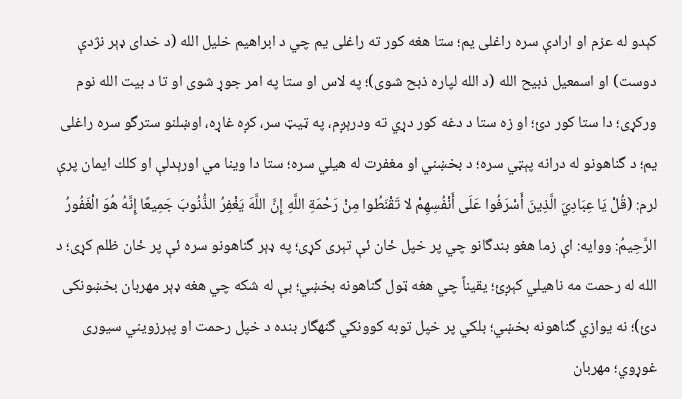كېدو له عزم او ارادې سره راغلى يم؛ ستا هغه كور ته راغلى يم چي د ابراهيم خليل الله (د خداى ډېر نژدې دوست) او اسمعيل ذبيح الله (د الله لپاره ذبح شوى)؛ په لاس او ستا په امر جوړ شوى او تا د بيت الله نوم وركړى؛ دا ستا كور دئ؛ او زه ستا د دغه كور دړي ته ودرېږم، په ټيټ سر، كږه غاړه، اوښلنو سترگو سره راغلى يم؛ د گناهونو له درانه پېټي سره؛ د بخښني او مغفرت له هيلي سره؛ ستا دا وينا مي اورېدلې او كلك ايمان پرې لرم: (قُلْ يَا عِبَادِيَ الَّذِينَ أَسْرَفُوا عَلَى أَنْفُسِهِمْ لا تَقْنَطُوا مِنْ رَحْمَةِ اللَّهِ إِنَّ اللَّهَ يَغْفِرُ الذُّنُوبَ جَمِيعًا إِنَّهُ هُوَ الْغَفُورُ الرَّحِيمُ: ووايه: اې زما هغو بندگانو چي پر خپل ځان ئې تېرى كړى؛ په ډېر گناهونو سره ئې پر ځان ظلم كړى؛ د الله له رحمت مه ناهيلي كېږئ؛ يقيناً چي هغه ټول گناهونه بخښي؛ بې له شكه چي هغه ډېر مهربان بخښونكى دئ)؛ نه يوازي گناهونه بخښي؛ بلكي پر خپل توبه كوونكي گنهگار بنده د خپل رحمت او پېرزويني سيورى غوړوي؛ مهربان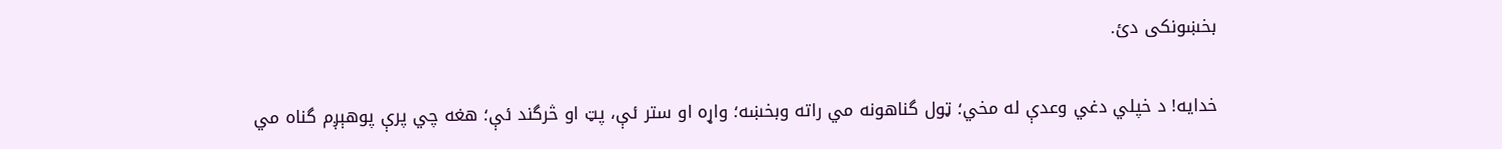بخښونكى دئ.

خدايه! د خپلي دغي وعدې له مخي؛ ټول گناهونه مي راته وبخښه؛ واړه او ستر ئې، پټ او څرگند ئې؛ هغه چي پرې پوهېږم گناه مي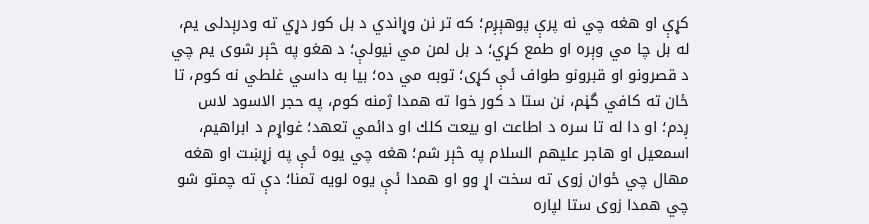كړې او هغه چي نه پرې پوهېږم؛ كه تر نن وړاندي د بل كور دړي ته ودرېدلى يم، له بل چا مي وېره او طمع كړي؛ د بل لمن مي نيولې؛ د هغو په څېر شوى يم چي د قصرونو او قبرونو طواف ئې كړى؛ توبه مي ده؛ بيا به داسي غلطي نه كوم، تا ځان ته كافي گڼم، نن ستا د كور خوا ته همدا ژمنه كوم، په حجر الاسود لاس ږدم؛ او دا له تا سره د اطاعت او بيعت كلك او دائمي تعهد؛ غواړم د ابراهيم، اسمعيل او هاجر عليهم السلام په څېر شم؛ هغه چي يوه ئې په زړښت او هغه مهال چي ځوان زوى ته سخت اړ وو او همدا ئې يوه لويه تمنا؛ دې ته چمتو شو چي همدا زوى ستا لپاره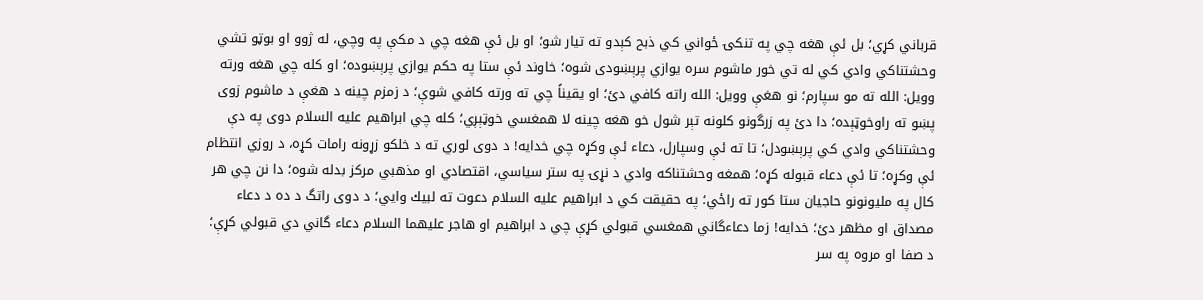قرباني كړي؛ بل ئې هغه چي په تنكۍ ځواني كي ذبح كېدو ته تيار شو؛ او بل ئې هغه چي د مكې په وچي، له ژوو او بوټو تشي وحشتناكي وادي كي له تي خور ماشوم سره يوازي پرېښودى شوه؛ خاوند ئې ستا په حكم يوازي پرېښوده؛ او كله چي هغه ورته وويل: الله ته مو سپارم؛ نو هغې وويل: الله راته كافي دئ؛ او يقيناً چي ته ورته كافي شوې؛ د زمزم چينه د هغې د ماشوم زوى پښو ته راوخوټېده؛ دا دئ په زرگونو كلونه تېر شول خو هغه چينه لا همغسي خوټېږي؛ كله چي ابراهيم عليه السلام دوى په دې وحشتناكي وادي كي پرېښودل؛ تا ته ئې وسپارل، دعاء ئې وكړه چي خدايه! د دوى لوري ته د خلكو زړونه رامات كړه، د روزي انتظام ئې وكړه؛ تا ئې دعاء قبوله كړه؛ همغه وحشتناكه وادي د نړۍ په ستر سياسي، اقتصادي او مذهبي مركز بدله شوه؛ دا نن چي هر كال په مليونونو حاجيان ستا كور ته راځي؛ په حقيقت كي د ابراهيم عليه السلام دعوت ته لبيك وايي؛ د دوى راتگ د ده د دعاء مصداق او مظهر دئ؛ خدايه! زما دعاءگاني همغسي قبولي كړې چي د ابراهيم او هاجر عليهما السلام دعاء گاني دي قبولي كړې؛ د صفا او مروه په سر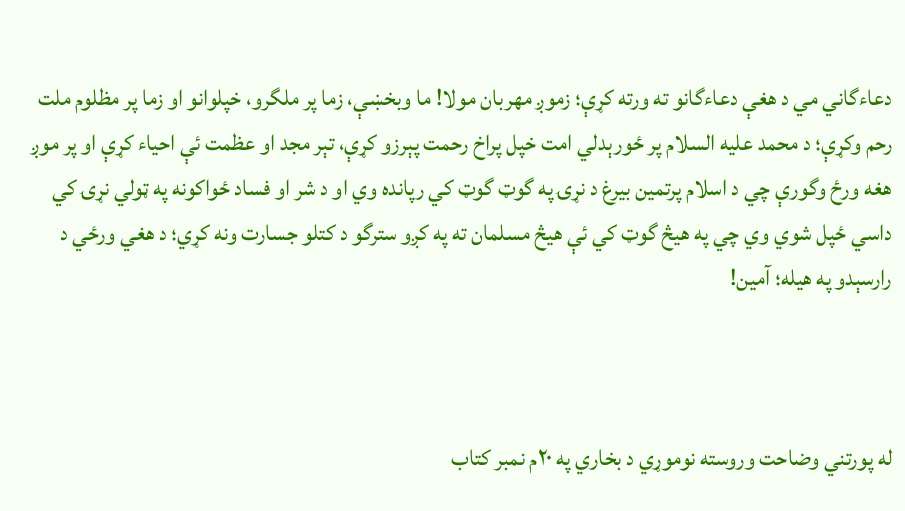دعاءگاني مي د هغې دعاءگانو ته ورته كړې؛ زموږ مهربان مولا! ما وبخښې، زما پر ملگرو، خپلوانو او زما پر مظلوم ملت رحم وكړې؛ د محمد عليه السلام پر ځورېدلي امت خپل پراخ رحمت پېرزو كړې، تېر مجد او عظمت ئې احياء كړې او پر موږ هغه ورځ وگورې چي د اسلام پرتمين بيرغ د نړۍ په گوټ گوټ كي رپانده وي او د شر او فساد ځواكونه په ټولي نړۍ كي داسي ځپل شوي وي چي په هيڅ گوټ كي ئې هيڅ مسلمان ته په كږو سترگو د كتلو جسارت ونه كړي؛ د هغي ورځي د رارسېدو په هيله؛ آمين!



له پورتني وضاحت وروسته نوموړي د بخاري په ۲۰م نمبر کتاب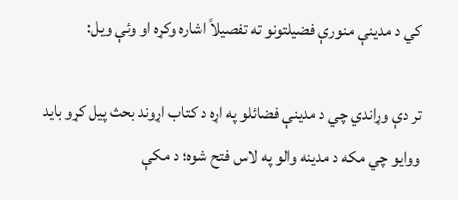کي د مدينې منورې فضيلتونو ته تفصيلاً اشاره وکړه او وئې ويل:

تر دې وړاندي چي د مدينې فضائلو په اړه د كتاب اړوند بحث پيل كړو بايد ووايو چي مكه د مدينه والو په لاس فتح شوه؛ د مكې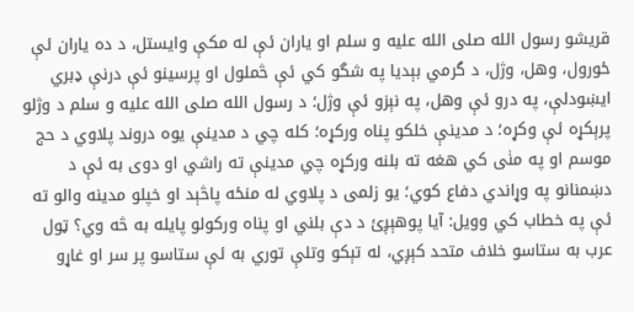قريشو رسول الله صلى الله عليه و سلم او ياران ئې له مكې وايستل، د ده ياران ئې ځورول، وهل، وژل، د گرمي بېديا په شگو كي ئې څملول او پرسينو ئې درنې ډبري ايښودلې، په درو ئې وهل، په نېزو ئې وژل؛ د رسول الله صلى الله عليه و سلم د وژلو پرېكړه ئې وكړه؛ د مدينې خلكو پناه وركړه؛ كله چي د مدينې يوه دروند پلاوي د حج موسم او په منٰى كي هغه ته بلنه وركړه چي مدينې ته راشي او دوى به ئې د دښمنانو په وړاندي دفاع كوي؛ يو زلمى د پلاوي له منځه پاڅېد او خپلو مدينه والو ته ئې په خطاب كي وويل: آيا پوهېږئ د دې بلني او پناه وركولو پايله به څه وي؟ ټول عرب به ستاسو خلاف متحد كېږي، له تېكو وتلې توري به ئې ستاسو پر سر او غاړو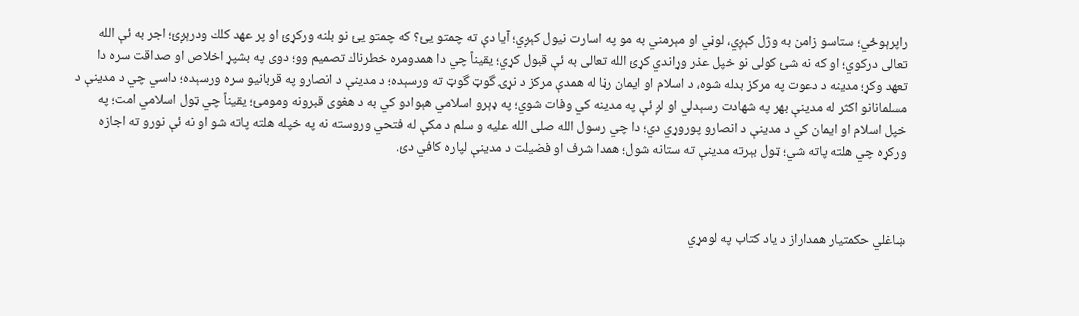راپرېوځي؛ ستاسو زامن به وژل كېږي، لوڼي او مېرمني به مو په اسارت نيول كېږي؛ آيا دې ته چمتو يئ؟ كه چمتو يئ نو بلنه وركړئ او پر عهد كلك ودرېږئ؛ اجر به ئې الله تعالى دركوي؛ او كه نه شئ كولى نو خپل عذر وړاندي كړئ الله تعالى به ئې قبول كړي؛ يقيناً چي دا همدومره خطرناك تصميم وو؛ دوى په بشپړ اخلاص او صداقت سره دا تعهد وكړ؛ مدينه د دعوت په مركز بدله شوه، د اسلام او ايمان رڼا له همدې مركز د نړۍ گوټ گوټ ته ورسېده؛ د مدينې د انصارو په قربانيو سره ورسېده؛ داسي چي د مدينې د مسلمانانو اكثر له مدينې بهر په شهادت رسېدلي او لږ ئې په مدينه كي وفات شوي؛ په ډېرو اسلامي هېوادو كي به د هغوى قبرونه ومومئ؛ يقيناً چي ټول اسلامي امت؛ په خپل اسلام او ايمان كي د مدينې د انصارو پوروړي دي؛ دا چي رسول الله صلى الله عليه و سلم د مكې له فتحي وروسته نه په خپله هلته پاته شو او نه ئې نورو ته اجازه وركړه چي هلته پاته شي؛ ټول بېرته مدينې ته ستانه شول؛ همدا شرف او فضيلت د مدينې لپاره كافي دئ.



ښاغلي حکمتيار همداراز د ياد کتاب په لومړي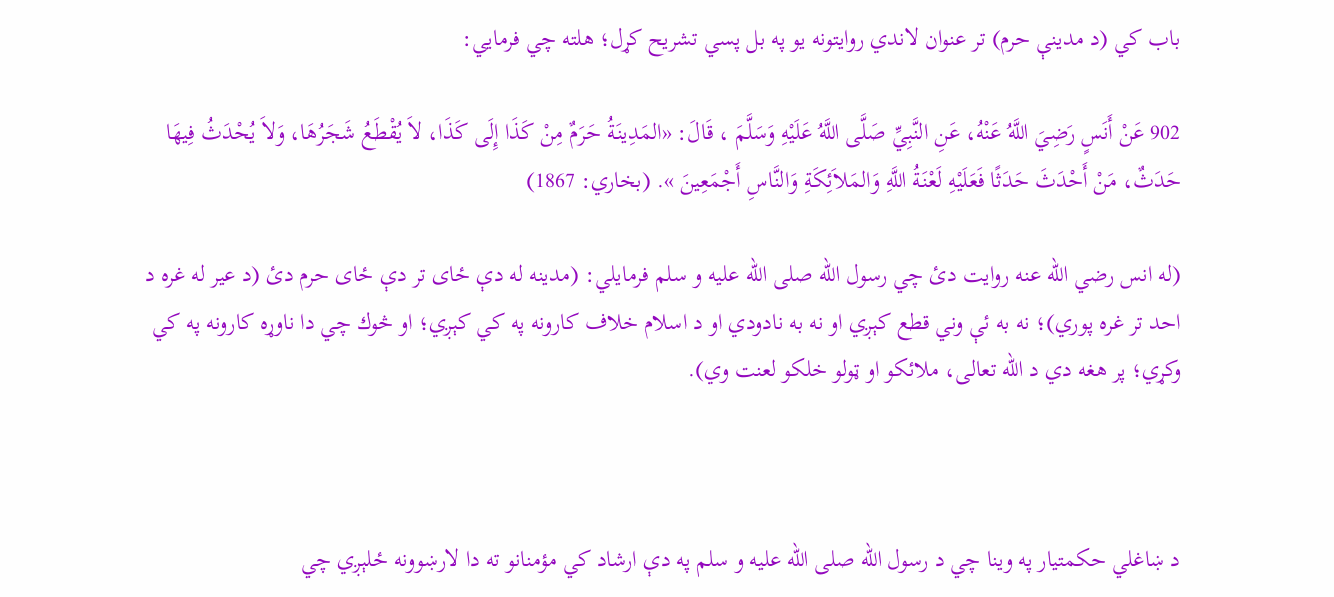باب کي (د مدينې حرم) تر عنوان لاندي روايتونه يو په بل پسي تشريح کړل؛ هلته چي فرمايي:

902 عَنْ أَنَسٍ رَضِيَ اللَّهُ عَنْهُ، عَنِ النَّبِيِّ صَلَّى اللَّهُ عَلَيْهِ وَسَلَّمَ ، قَالَ: «المَدِينَةُ حَرَمٌ مِنْ كَذَا إِلَى كَذَا، لاَ يُقْطَعُ شَجَرُهَا، وَلاَ يُحْدَثُ فِيهَا حَدَثٌ، مَنْ أَحْدَثَ حَدَثًا فَعَلَيْهِ لَعْنَةُ اللَّهِ وَالمَلاَئِكَةِ وَالنَّاسِ أَجْمَعِينَ ». (بخاري: 1867)

(له انس رضي الله عنه روايت دئ چي رسول الله صلى الله عليه و سلم فرمايلي: (مدينه له دې ځاى تر دې ځاى حرم دئ (د عير له غره د احد تر غره پوري)؛ نه به ئې وني قطع کېږي او نه به نادودي او د اسلام خلاف کارونه په کي کېږي؛ او څوك چي دا ناوړه كارونه په كي وکړي؛ پر هغه دي د الله تعالى، ملائکو او ټولو خلکو لعنت وي).



د ښاغلي حکمتيار په وينا چي د رسول الله صلى الله عليه و سلم په دې ارشاد كي مؤمنانو ته دا لارښوونه ځلېږي چي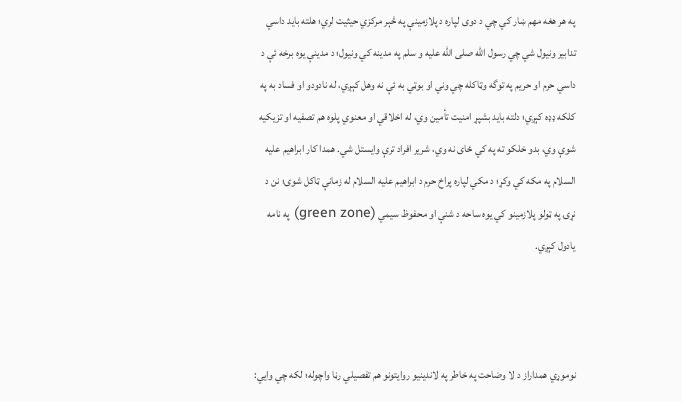په هر هغه مهم ښار كي چي د دوى لپاره د پلازمينې په څېر مركزي حيثيت لري؛ هلته بايد داسي تدابير ونيول شي چي رسول الله صلى الله عليه و سلم په مدينه كي ونيول؛ د مدينې يوه برخه ئې د داسي حرم او حريم په توگه وټاكله چي وني او بوټي به ئې نه وهل كېږي، له نادودو او فساد به په كلكه ډډه كېږي؛ دلته بايد بشپړ امنيت تأمين وي، له اخلاقي او معنوي پلوه هم تصفيه او تزيكيه شوې وي، بدو خلكو ته په كي ځاى نه وي، شرير افراد ترې وايستل شي. همدا كار ابراهيم عليه السلام په مكه كي وكړ؛ د مكي لپاره پراخ حرم د ابراهيم عليه السلام له زمانې ټاكل شوى؛ نن د نړۍ په ټولو پلازمينو كي يوه ساحه د شنې او محفوظ سيمي (green zone) په نامه يادول كېږي.



نوموړي همداراز د لا وضاحت په خاطر په لاندينيو روایتونو هم تفصيلي رڼا واچوله؛ لکه چي وايي: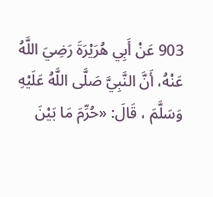903 عَنْ أَبِي هُرَيْرَةَ رَضِيَ اللَّهُ عَنْهُ، أَنَّ النَّبِيَّ صَلَّى اللَّهُ عَلَيْهِ وَسَلَّمَ ، قَالَ: «حُرِّمَ مَا بَيْنَ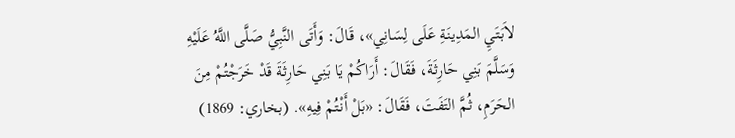لاَبَتَيِ المَدِينَةِ عَلَى لِسَانِي»، قَالَ: وَأَتَى النَّبِيُّ صَلَّى اللَّهُ عَلَيْهِ وَسَلَّمَ بَنِي حَارِثَةَ، فَقَالَ: أَرَاكُمْ يَا بَنِي حَارِثَةَ قَدْ خَرَجْتُمْ مِنَ الحَرَمِ، ثُمَّ التَفَتَ، فَقَالَ: «بَلْ أَنْتُمْ فِيهِ». (بخاري: 1869)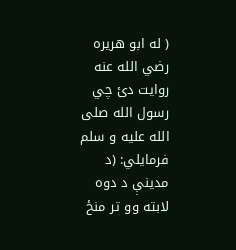( له ابو هريره رضي الله عنه روايت دئ چي رسول الله صلى الله عليه و سلم فرمايلي: (د مدينې د دوه لابته وو تر منځ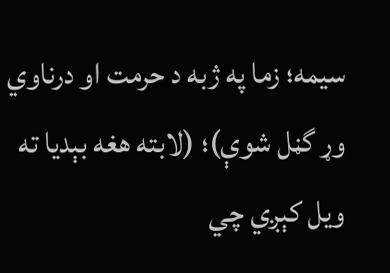سيمه؛ زما په ژبه د حرمت او درناوي وړ گڼل شوې)؛ (لابته هغه بېديا ته ويل كېږي چي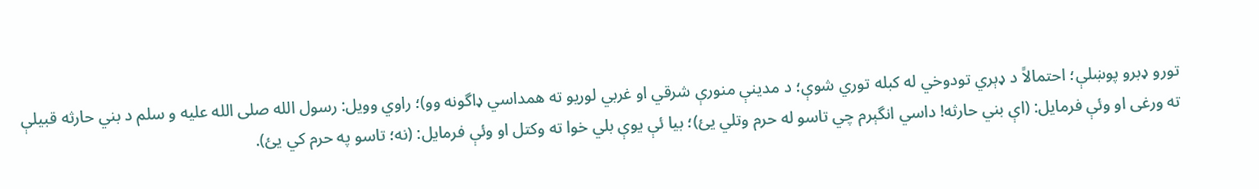تورو ډبرو پوښلې؛ احتمالاً د ډېري تودوخي له كبله توري شوې؛ د مدينې منورې شرقي او غربي لوريو ته همداسي ډاگونه وو)؛ راوي وويل: رسول الله صلى الله عليه و سلم د بني حارثه قبيلې ته ورغى او وئې فرمايل: (اې بني حارثه! داسي انگېرم چي تاسو له حرم وتلي يئ)؛ بيا ئې يوې بلي خوا ته وكتل او وئې فرمايل: (نه؛ تاسو په حرم کي يئ).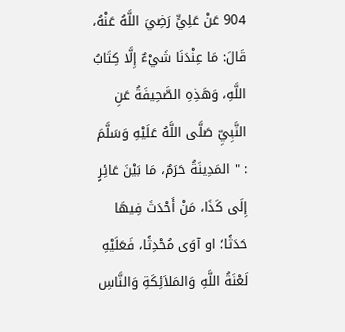904 عَنْ عَلِيٍّ رَضِيَ اللَّهُ عَنْهُ، قَالَ: مَا عِنْدَنَا شَيْءٌ إِلَّا كِتَابُ اللَّهِ، وَهَذِهِ الصَّحِيفَةُ عَنِ النَّبِيِّ صَلَّى اللَّهُ عَلَيْهِ وَسَلَّمَ : " المَدِينَةُ حَرَمٌ، مَا بَيْنَ عَائِرٍ إِلَى كَذَا، مَنْ أَحْدَثَ فِيهَا حَدَثًا؛ او آوَى مُحْدِثًا، فَعَلَيْهِ لَعْنَةُ اللَّهِ وَالمَلاَئِكَةِ وَالنَّاسِ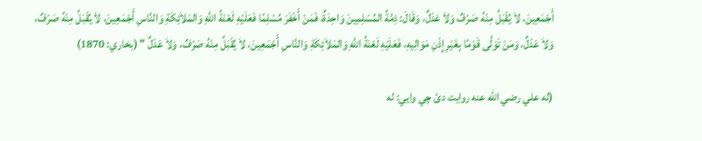أَجْمَعِينَ، لاَ يُقْبَلُ مِنْهُ صَرْفٌ وَلاَ عَدْلٌ، وَقَالَ: ذِمَّةُ المُسْلِمِينَ وَاحِدَةٌ، فَمَنْ أَخْفَرَ مُسْلِمًا فَعَلَيْهِ لَعْنَةُ اللَّهِ وَالمَلاَئِكَةِ وَالنَّاسِ أَجْمَعِينَ، لاَ يُقْبَلُ مِنْهُ صَرْفٌ، وَلاَ عَدْلٌ، وَمَنْ تَوَلَّى قَوْمًا بِغَيْرِ إِذْنِ مَوَالِيهِ، فَعَلَيْهِ لَعْنَةُ اللَّهِ وَالمَلاَئِكَةِ وَالنَّاسِ أَجْمَعِينَ، لاَ يُقْبَلُ مِنْهُ صَرْفٌ، وَلاَ عَدْلٌ " (بخاري: 1870)

(له علي رضي الله عنه روايت دئ چي وايي: له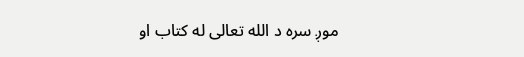موږ سره د الله تعالى له کتاب او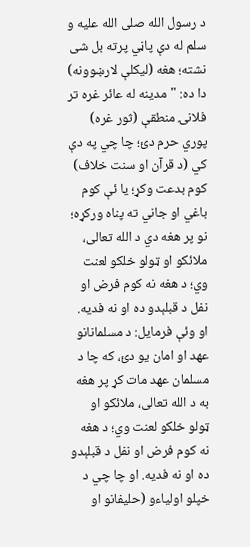د رسول الله صلى الله عليه و سلم له دې پاڼي پرته بل شى نشته؛ هغه (ليکلې لارښوونه) دا ده: "مدينه له عائر غره تر فلانۍ منطقې (ثور غره) پوري حرم دئ؛ چا چي په دې کي (د قرآن او سنت خلاف) کوم بدعت وكړ؛ يا ئې کوم باغي او جاني ته پناه ورکړه؛ نو پر هغه دي د الله تعالى، ملائکو او ټولو خلکو لعنت وي؛ د هغه نه کوم فرض او نفل د قبلېدو ده او نه فديه. او وئې فرمايل: د مسلمانانو عهد او امان يو دئ، که چا د مسلمان عهد مات کړ پر هغه به د الله تعالى، ملائکو او ټولو خلکو لعنت وي؛ د هغه نه کوم فرض او نفل د قبلېدو ده او نه فديه. او چا چي د خپلو اولياءو (حليفانو او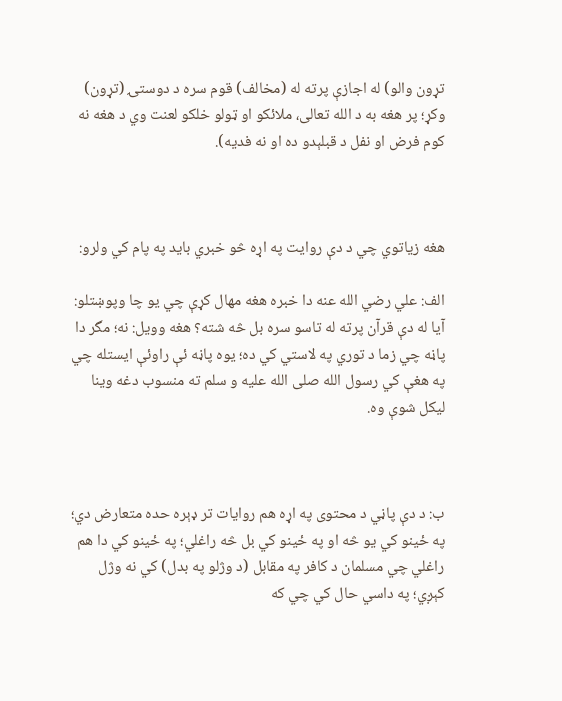تړون والو) له اجازې پرته له (مخالف) قوم سره د دوستۍ (تړون) وکړ؛ پر هغه به د الله تعالى، ملائکو او ټولو خلکو لعنت وي د هغه نه کوم فرض او نفل د قبلېدو ده او نه فديه).



هغه زياتوي چي د دې روايت په اړه څو خبري بايد په پام كي ولرو:

الف: علي رضي الله عنه دا خبره هغه مهال كړې چي يو چا وپوښتلو: آيا له دې قرآن پرته له تاسو سره بل څه شته؟ هغه وويل: نه؛ مگر دا پاڼه چي زما د توري په لاستي كي ده؛ يوه پاڼه ئې راوئې ايستله چي په هغې كي رسول الله صلى الله عليه و سلم ته منسوب دغه وينا ليكل شوې وه.



ب: د دې پاڼي د محتوى په اړه هم روايات تر ډېره حده متعارض دي؛ په ځينو كي يو څه او په ځينو كي بل څه راغلي؛ په ځينو كي دا هم راغلي چي مسلمان د كافر په مقابل (د وژلو په بدل) كي نه وژل كېږي؛ په داسي حال كي چي كه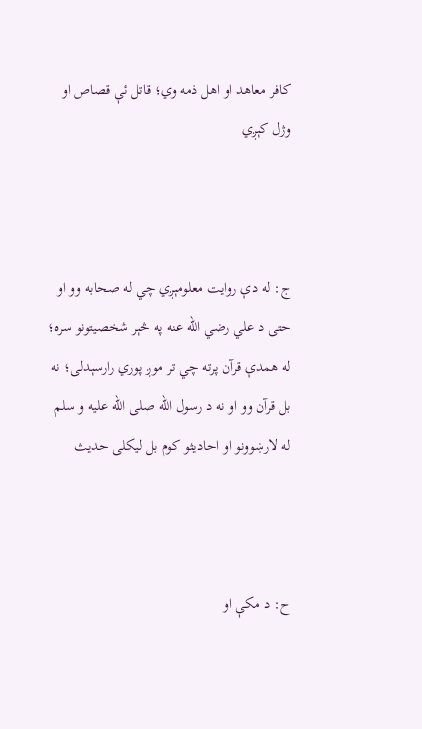كافر معاهد او اهل ذمه وي؛ قاتل ئې قصاص او وژل كېږي



ج: له دې روايت معلومېږي چي له صحابه وو او حتى د علي رضي الله عنه په څېر شخصيتونو سره؛ له همدې قرآن پرته چي تر موږ پوري رارسېدلى؛ نه بل قرآن وو او نه د رسول الله صلى الله عليه و سلم له لارښوونو او احاديثو كوم بل ليكلى حديث



ح: د مكې او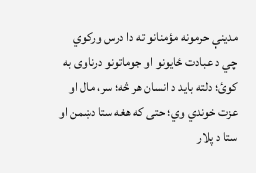مدينې حرمونه مؤمنانو ته دا درس وركوي چي د عبادت ځايونو او جوماتونو درناوى به كوئ؛ دلته بايد د انسان هر څه؛ سر، مال او عزت خوندي وي؛ حتى كه هغه ستا دښمن او ستا د پلار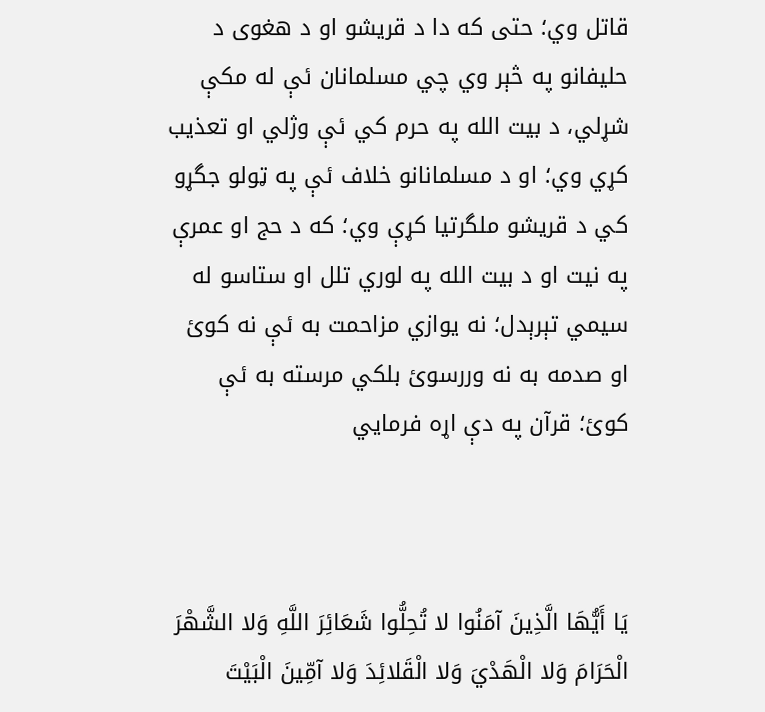قاتل وي؛ حتى كه دا د قريشو او د هغوى د حليفانو په څېر وي چي مسلمانان ئې له مكې شړلي، د بيت الله په حرم كي ئې وژلي او تعذيب كړي وي؛ او د مسلمانانو خلاف ئې په ټولو جگړو كي د قريشو ملگرتيا كړې وي؛ كه د حج او عمرې په نيت او د بيت الله په لوري تلل او ستاسو له سيمي تېرېدل؛ نه يوازي مزاحمت به ئې نه كوئ او صدمه به نه وررسوئ بلكي مرسته به ئې كوئ؛ قرآن په دې اړه فرمايي



يَا أَيُّهَا الَّذِينَ آمَنُوا لا تُحِلُّوا شَعَائِرَ اللَّهِ وَلا الشَّهْرَ الْحَرَامَ وَلا الْهَدْيَ وَلا الْقَلائِدَ وَلا آمِّينَ الْبَيْتَ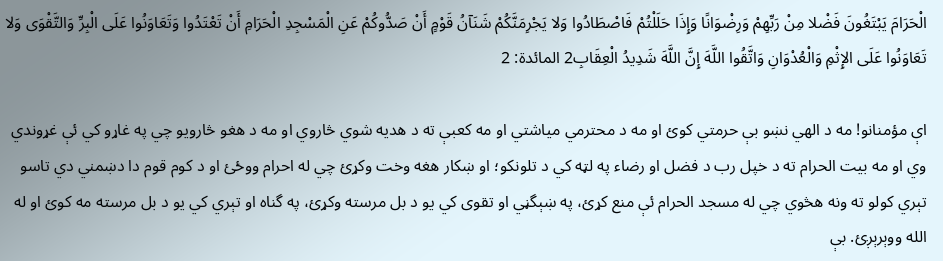الْحَرَامَ يَبْتَغُونَ فَضْلا مِنْ رَبِّهِمْ وَرِضْوَانًا وَإِذَا حَلَلْتُمْ فَاصْطَادُوا وَلا يَجْرِمَنَّكُمْ شَنَآنُ قَوْمٍ أَنْ صَدُّوكُمْ عَنِ الْمَسْجِدِ الْحَرَامِ أَنْ تَعْتَدُوا وَتَعَاوَنُوا عَلَى الْبِرِّ وَالتَّقْوَى وَلا تَعَاوَنُوا عَلَى الإِثْمِ وَالْعُدْوَانِ وَاتَّقُوا اللَّهَ إِنَّ اللَّهَ شَدِيدُ الْعِقَابِ2 المائدة: 2

اې مؤمنانو! مه د الهي نښو بې حرمتي كوئ او مه د محترمي مياشتي او مه كعبې ته د هديه شوي څاروي او مه د هغو څارويو چي په غاړو كي ئې غړوندي وي او مه بيت الحرام ته د خپل رب د فضل او رضاء په لټه كي د تلونكو؛ او ښكار هغه وخت وكړئ چي له احرام ووځئ او د كوم قوم دا دښمني دي تاسو تېري كولو ته ونه هڅوي چي له مسجد الحرام ئې منع كړئ، په ښېگڼي او تقوى كي يو د بل مرسته وكړئ، په گناه او تېري كي يو د بل مرسته مه كوئ او له الله ووېرېږئ. بې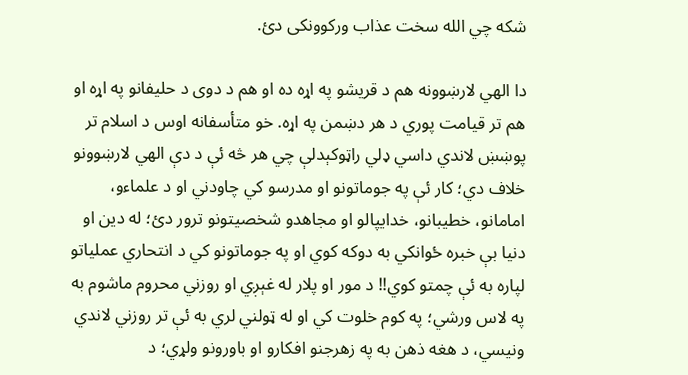شكه چي الله سخت عذاب وركوونكى دئ.

دا الهي لارښوونه هم د قريشو په اړه ده او هم د دوى د حليفانو په اړه او هم تر قيامت پوري د هر دښمن په اړه. خو متأسفانه اوس د اسلام تر پوښښ لاندي داسي ډلي راټوكېدلې چي هر څه ئې د دې الهي لارښوونو خلاف دي؛ كار ئې په جوماتونو او مدرسو كي چاودني او د علماءو، امامانو، خطيبانو، خدايپالو او مجاهدو شخصيتونو ترور دئ؛ له دين او دنيا بې خبره ځوانكي به دوكه كوي او په جوماتونو كي د انتحاري عملياتو لپاره به ئې چمتو كوي!! د مور او پلار له غېږي او روزني محروم ماشوم به په لاس ورشي؛ په كوم خلوت كي او له ټولني لري به ئې تر روزني لاندي ونيسي، د هغه ذهن به په زهرجنو افكارو او باورونو ولړي؛ د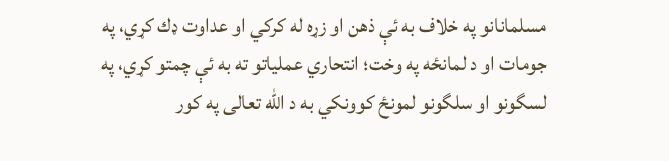مسلمانانو په خلاف به ئې ذهن او زړه له كركي او عداوت ډك كړي، په جومات او د لمانځه په وخت؛ انتحاري عملياتو ته به ئې چمتو كړي، په لسگونو او سلگونو لمونځ كوونكي به د الله تعالى په كور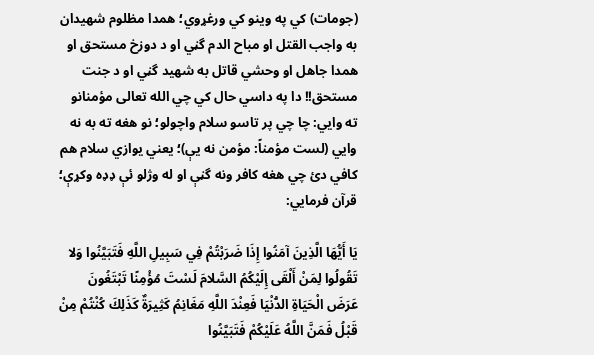(جومات) كي په وينو كي ورغړوي؛ همدا مظلوم شهيدان به واجب القتل او مباح الدم گڼي او د دوزخ مستحق او همدا جاهل او وحشي قاتل به شهيد گڼي او د جنت مستحق!! دا په داسي حال كي چي الله تعالى مؤمنانو ته وايي: چا چي پر تاسو سلام واچولو؛ نو هغه ته به نه وايي (لست مؤمناً: مؤمن نه يې)؛ يعني يوازي سلام هم كافي دئ چي هغه كافر ونه گڼې او له وژلو ئې ډډه وكړې؛ قرآن فرمايي:

يَا أَيُّهَا الَّذِينَ آمَنُوا إِذَا ضَرَبْتُمْ فِي سَبِيلِ اللَّهِ فَتَبَيَّنُوا وَلا تَقُولُوا لِمَنْ أَلْقَى إِلَيْكُمُ السَّلامَ لَسْتَ مُؤْمِنًا تَبْتَغُونَ عَرَضَ الْحَيَاةِ الدُّنْيَا فَعِنْدَ اللَّهِ مَغَانِمُ كَثِيرَةٌ كَذَلِكَ كُنْتُمْ مِنْ قَبْلُ فَمَنَّ اللَّهُ عَلَيْكُمْ فَتَبَيَّنُوا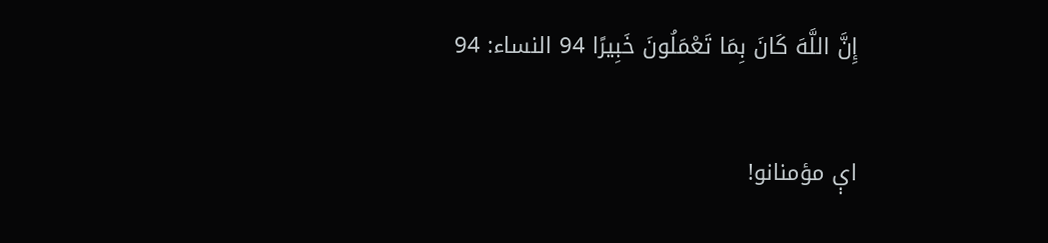إِنَّ اللَّهَ كَانَ بِمَا تَعْمَلُونَ خَبِيرًا 94 النساء: 94

اې مؤمنانو!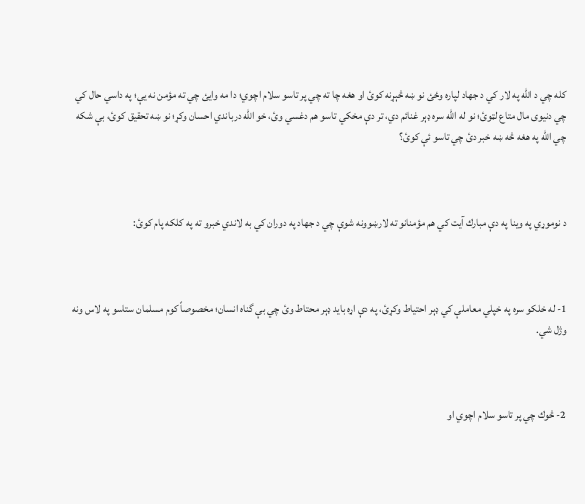كله چي د الله په لار كي د جهاد لپاره وځئ نو ښه څېړنه كوئ او هغه چا ته چي پر تاسو سلام اچوي؛ دا مه وايئ چي ته مؤمن نه يې؛ په داسي حال كي چي دنيوى مال متاع لټوئ؛ نو له الله سره ډېر غنائم دي، تر دې مخكي تاسو هم دغسي وئ، خو الله درباندي احسان وكړ؛ نو ښه تحقيق كوئ، بې شكه چي الله په هغه څه ښه خبر دئ چي تاسو ئې كوئ؟



د نوموړي په وينا په دې مبارك آيت كي هم مؤمنانو ته لارښوونه شوې چي د جهاد په دوران كي به لاندي خبرو ته په كلكه پام كوئ:



1- له خلكو سره په خپلي معاملې كي ډېر احتياط وكړئ، په دې اړه بايد ډېر محتاط وئ چي بې گناه انسان؛ مخصوصاً كوم مسلمان ستاسو په لاس ونه وژل شي.



2- څوك چي پر تاسو سلام اچوي او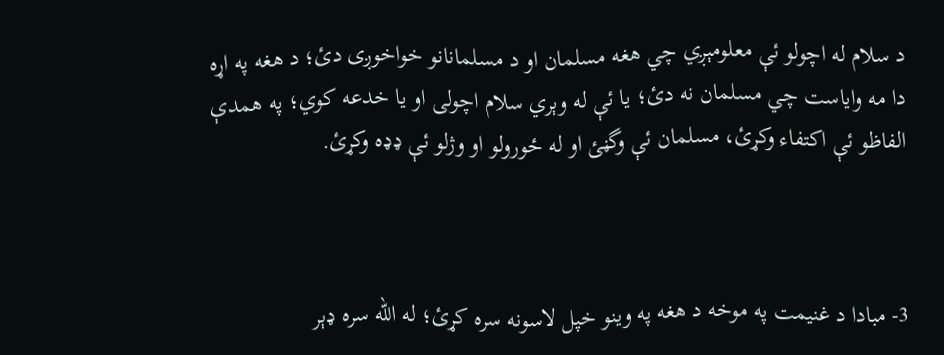د سلام له اچولو ئې معلومېږي چي هغه مسلمان او د مسلمانانو خواخوږى دئ؛ د هغه په اړه دا مه واياست چي مسلمان نه دئ؛ يا ئې له وېري سلام اچولى او يا خدعه كوي؛ په همدې الفاظو ئې اكتفاء وكړئ، مسلمان ئې وگڼئ او له ځورولو او وژلو ئې ډډه وكړئ.



3- مبادا د غنيمت په موخه د هغه په وينو خپل لاسونه سره كړئ؛ له الله سره ډېر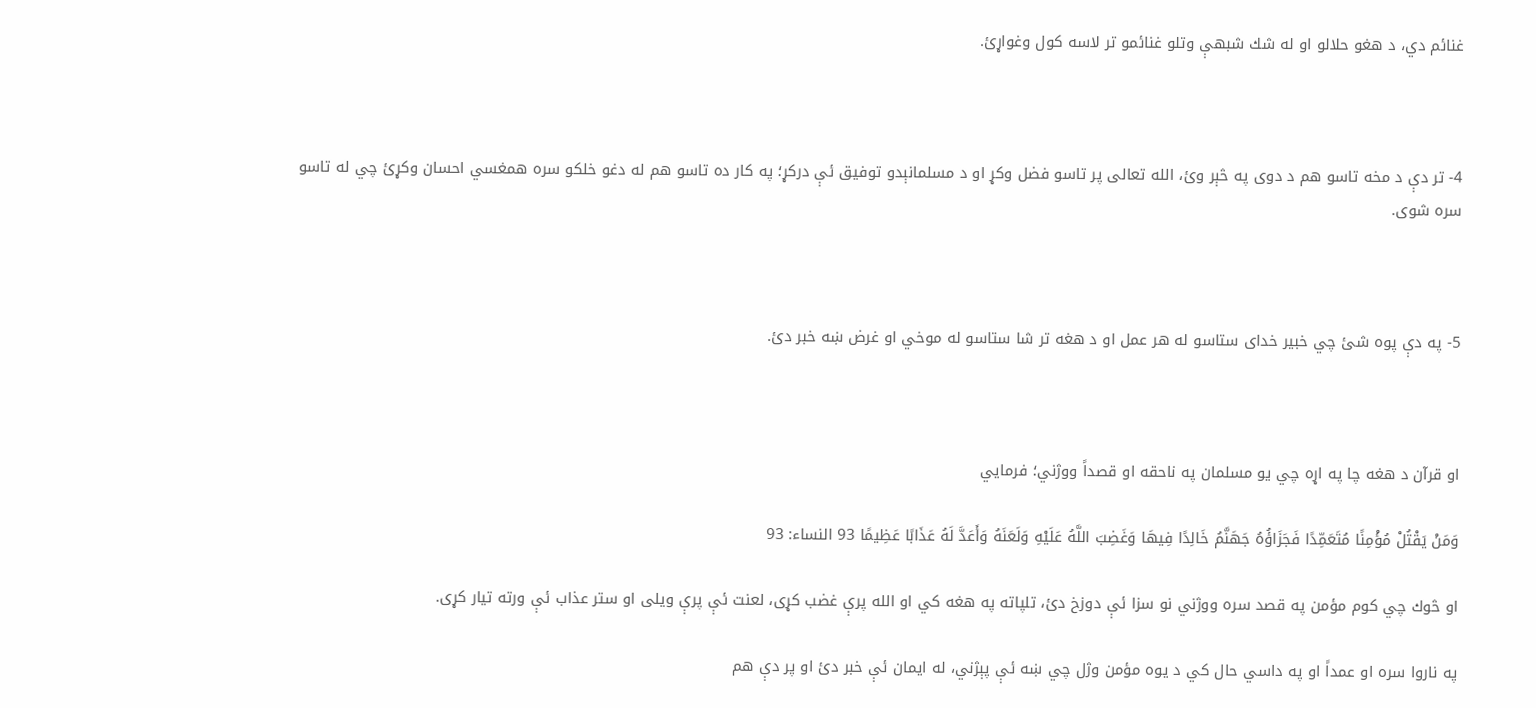غنائم دي، د هغو حلالو او له شك شبهې وتلو غنائمو تر لاسه كول وغواړئ.



4- تر دې د مخه تاسو هم د دوى په څېر وئ، الله تعالى پر تاسو فضل وكړ او د مسلمانېدو توفيق ئې دركړ؛ په كار ده تاسو هم له دغو خلكو سره همغسي احسان وكړئ چي له تاسو سره شوى.



5- په دې پوه شئ چي خبير خداى ستاسو له هر عمل او د هغه تر شا ستاسو له موخي او غرض ښه خبر دئ.



او قرآن د هغه چا په اړه چي يو مسلمان په ناحقه او قصداً ووژني؛ فرمايي

وَمَنْ يَقْتُلْ مُؤْمِنًا مُتَعَمِّدًا فَجَزَاؤُهُ جَهَنَّمُ خَالِدًا فِيهَا وَغَضِبَ اللَّهُ عَلَيْهِ وَلَعَنَهُ وَأَعَدَّ لَهُ عَذَابًا عَظِيمًا 93 النساء: 93

او څوك چي كوم مؤمن په قصد سره ووژني نو سزا ئې دوزخ دئ، تلپاته په هغه كي او الله پرې غضب كړى، لعنت ئې پرې ويلى او ستر عذاب ئې ورته تيار كړى.

په ناروا سره او عمداً او په داسي حال كي د يوه مؤمن وژل چي ښه ئې پېژني، له ايمان ئې خبر دئ او پر دې هم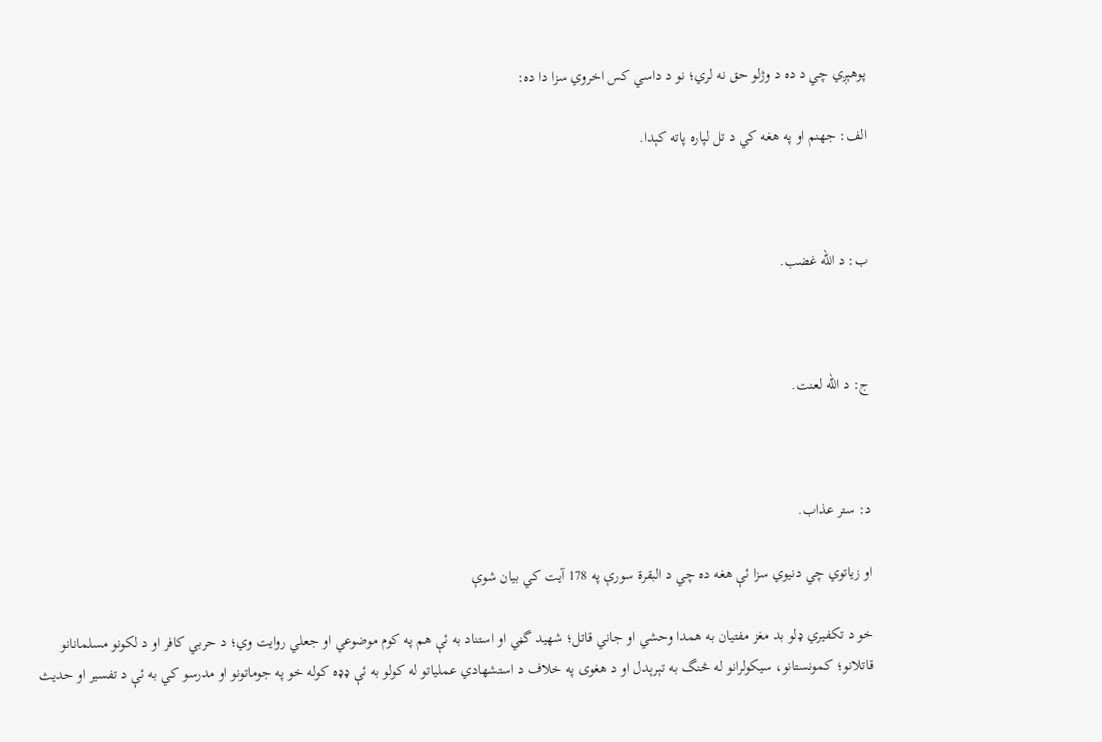پوهېږي چي د ده د وژلو حق نه لري؛ نو د داسي كس اخروي سزا دا ده:

الف: جهنم او په هغه كي د تل لپاره پاته كېدا.



ب: د الله غضب.



ج: د الله لعنت.



د: ستر عذاب.

او زياتوي چي دنيوي سزا ئې هغه ده چي د البقرة سورې په 178 آيت كي بيان شوې

خو د تكفيري ډلو بد مغز مفتيان به همدا وحشي او جاني قاتل؛ شهيد گڼي او استناد به ئې هم په كوم موضوعي او جعلي روايت وي؛ د حربي كافر او د لكونو مسلمانانو قاتلانو؛ كمونستانو، سيكولرانو له څنگ به تېرېدل او د هغوى په خلاف د استشهادي عملياتو له كولو به ئې ډډه كوله خو په جوماتونو او مدرسو كي به ئې د تفسير او حديث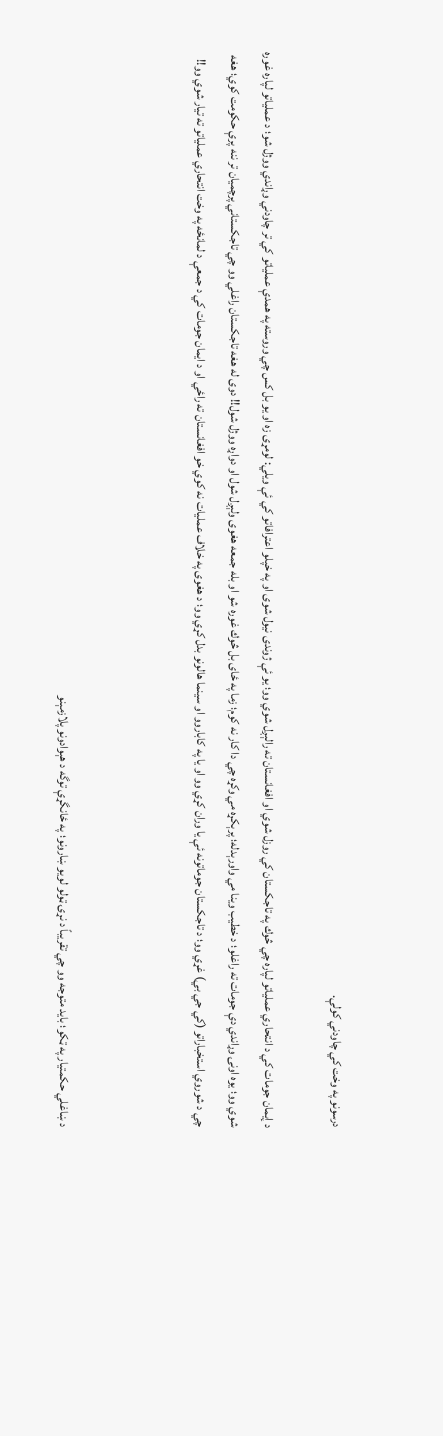درسونو په وخت كي چاودني كولې.

د إيمان جومات كي د انتحاري عملياتو لپاره چي څوك په تاجكستان كي روزل شوي او افغانستان ته رالېږل شوي وو؛ يو ئې ژوندى نيول شوى او په خپلو اعترافاتو كي ئې ويلي: لومړى زه او يو بل كس چي وروسته په همدې عملياتو كي تر چاودني وړاندي ووژل شو؛ د عملياتو لپاره غوره شوي وو؛ يوه اونۍ وړاندي دې جومات ته راغلو؛ د خطيب وينا مي واورېدله؛ پرېكړه مي وكړه چي دا كار نه كوم؛ زما په ځاى بل څوك غوره شو او بله جمعه هغوى ولېږل شول او دواړه ووژل شول!! دوى له هغه تاجكستان راغلي وو چي تاجكستاني پرچميان تر ننه پرې حكومت كوي؛ هغه چي د شوروي استخباراتو (كي جي بي) غړي وو؛ د تاجكستان جوماتونه ئې يا وران كړي وو او يا په كاباروو او سينما هالونو بدل كړي وو؛ د هغوى په خلاف عمليات نه كوي خو افغانستان ته راځي او د ايمان جومات كي د جمعې د لمانځه په وخت انتحاري عملياتو ته تيار شوي وو!!



د ښاغلي حکمتيار په ټکو؛ بايد متوجه وو چي تقريباً د نړۍ ټولو لويو ښارونو؛ په ځانگړې توگه د هېوادونو پلازمېنو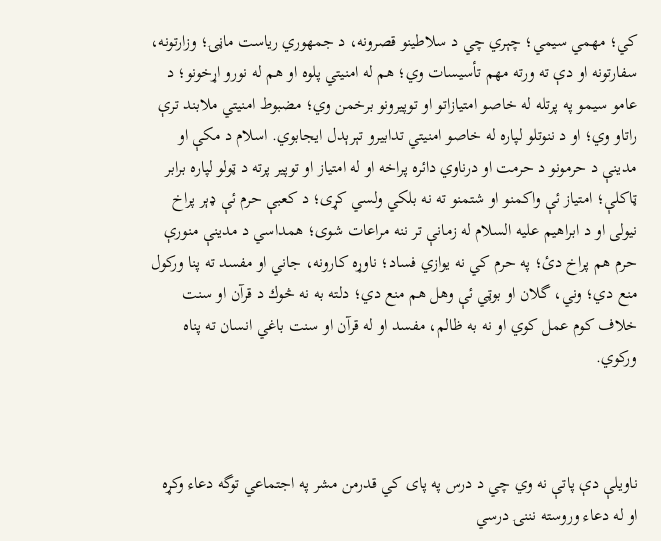كي؛ مهمي سيمي؛ چېري چي د سلاطينو قصرونه، د جمهوري رياست ماڼۍ؛ وزارتونه، سفارتونه او دې ته ورته مهم تأسيسات وي؛ هم له امنيتي پلوه او هم له نورو اړخونو؛ د عامو سيمو په پرتله له خاصو امتيازاتو او توپيرونو برخمن وي؛ مضبوط امنيتي ملابند ترې راتاو وي؛ او د ننوتلو لپاره له خاصو امنيتي تدابيرو تېرېدل ايجابوي. اسلام د مكې او مدينې د حرمونو د حرمت او درناوي دائره پراخه او له امتياز او توپير پرته د ټولو لپاره برابر ټاكلې؛ امتياز ئې واكمنو او شتمنو ته نه بلكي ولسي كړى؛ د كعبې حرم ئې ډېر پراخ نيولى او د ابراهيم عليه السلام له زمانې تر ننه مراعات شوى؛ همداسي د مدينې منورې حرم هم پراخ دئ؛ په حرم كي نه يوازي فساد؛ ناوړه كارونه، جاني او مفسد ته پنا وركول منع دي؛ وني، گلان او بوټي ئې وهل هم منع دي؛ دلته به نه څوك د قرآن او سنت خلاف کوم عمل كوي او نه به ظالم، مفسد او له قرآن او سنت باغي انسان ته پناه ورکوي.



ناويلې دې پاتې نه وي چي د درس په پای کي قدرمن مشر په اجتماعي توگه دعاء وکړه او له دعاء وروسته نننۍ درسي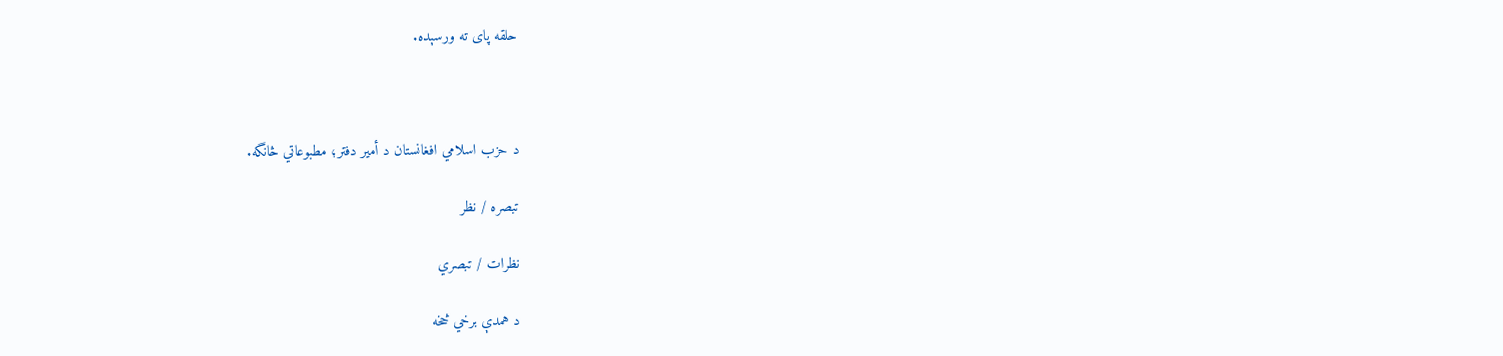حلقه پای ته ورسېده.



د حزب اسلامي افغانستان د أمير دفتر؛ مطبوعاتي څانگه.

تبصره / نظر

نظرات / تبصري

د همدې برخي څخه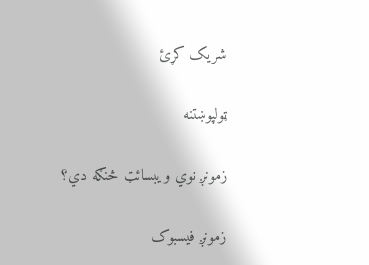شریک کړئ

ټولپوښتنه

زمونږ نوي ویبسائټ څنګه دي؟

زمونږ فيسبوک